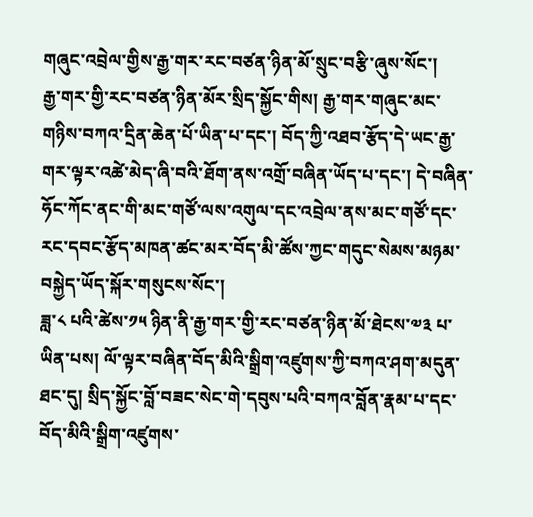གཞུང་འབྲེལ་གྱིས་རྒྱ་གར་རང་བཙན་ཉིན་མོ་སྲུང་བརྩི་ཞུས་སོང་།
རྒྱ་གར་གྱི་རང་བཙན་ཉིན་མོར་སྲིད་སྐྱོང་གིས། རྒྱ་གར་གཞུང་མང་གཉིས་བཀའ་དྲིན་ཆེན་པོ་ཡིན་པ་དང་། བོད་ཀྱི་འཐབ་རྩོད་དེ་ཡང་རྒྱ་གར་ལྟར་འཚེ་མེད་ཞི་བའི་ཐོག་ནས་འགྲོ་བཞིན་ཡོད་པ་དང་། དེ་བཞིན་ཧོང་ཀོང་ནང་གི་མང་གཙོ་ལས་འགུལ་དང་འབྲེལ་ནས་མང་གཙོ་དང་རང་དབང་རྩོད་མཁན་ཚང་མར་བོད་མི་ཚོས་ཀྱང་གདུང་སེམས་མཉམ་བསྐྱེད་ཡོད་སྐོར་གསུངས་སོང་།
ཟླ་༨ པའི་ཚེས་༡༥ ཉིན་ནི་རྒྱ་གར་གྱི་རང་བཙན་ཉིན་མོ་ཐེངས་༧༣ པ་ཡིན་པས། ལོ་ལྟར་བཞིན་བོད་མིའི་སྒྲིག་འཛུགས་ཀྱི་བཀའ་ཤག་མདུན་ཐང་དུ། སྲིད་སྐྱོང་བློ་བཟང་སེང་གེ་དབུས་པའི་བཀའ་བློན་རྣམ་པ་དང་བོད་མིའི་སྒྲིག་འཛུགས་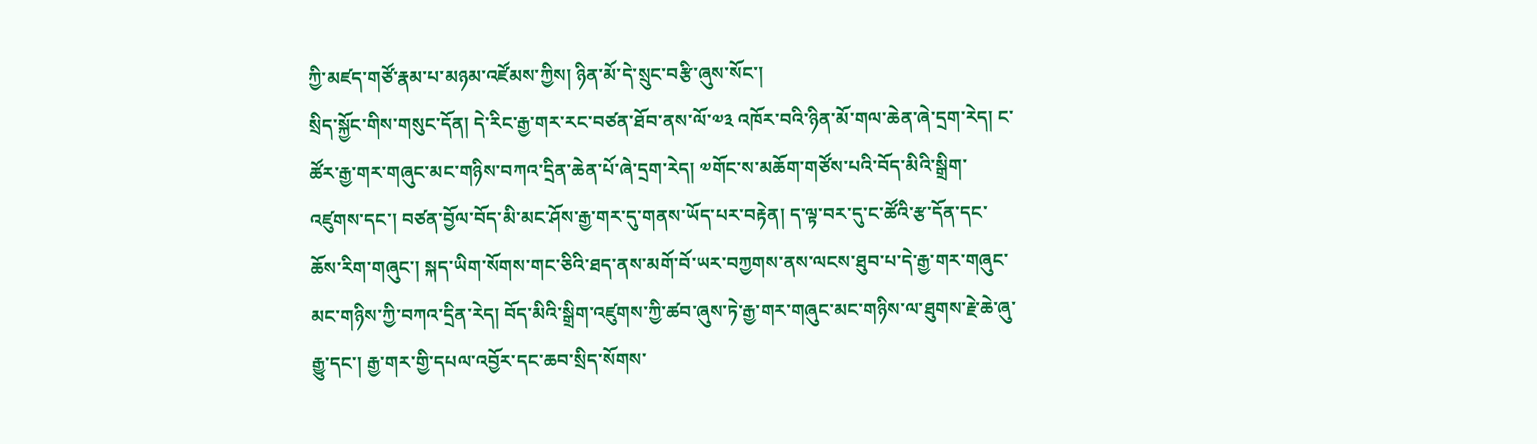ཀྱི་མཛད་གཙོ་རྣམ་པ་མཉམ་འཛོམས་ཀྱིས། ཉིན་མོ་དེ་སྲུང་བརྩི་ཞུས་སོང་།
སྲིད་སྐྱོང་གིས་གསུང་དོན། དེ་རིང་རྒྱ་གར་རང་བཙན་ཐོབ་ནས་ལོ་༧༣ འཁོར་བའི་ཉིན་མོ་གལ་ཆེན་ཞེ་དྲག་རེད། ང་ཚོར་རྒྱ་གར་གཞུང་མང་གཉིས་བཀའ་དྲིན་ཆེན་པོ་ཞེ་དྲག་རེད། ༧གོང་ས་མཆོག་གཙོས་པའི་བོད་མིའི་སྒྲིག་འཛུགས་དང་། བཙན་བྱོལ་བོད་མི་མང་ཤོས་རྒྱ་གར་དུ་གནས་ཡོད་པར་བརྟེན། ད་ལྟ་བར་དུ་ང་ཚོའི་རྩ་དོན་དང་ཆོས་རིག་གཞུང་། སྐད་ཡིག་སོགས་གང་ཅིའི་ཐད་ནས་མགོ་བོ་ཡར་བཀྱགས་ནས་ལངས་ཐུབ་པ་དེ་རྒྱ་གར་གཞུང་མང་གཉིས་ཀྱི་བཀའ་དྲིན་རེད། བོད་མིའི་སྒྲིག་འཛུགས་ཀྱི་ཚབ་ཞུས་ཏེ་རྒྱ་གར་གཞུང་མང་གཉིས་ལ་ཐུགས་རྗེ་ཆེ་ཞུ་རྒྱུ་དང་། རྒྱ་གར་གྱི་དཔལ་འབྱོར་དང་ཆབ་སྲིད་སོགས་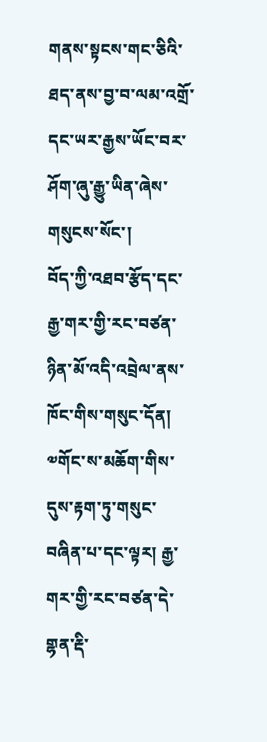གནས་སྟངས་གང་ཅིའི་ཐད་ནས་བྱ་བ་ལམ་འགྲོ་དང་ཡར་རྒྱས་ཡོང་བར་ཤོག་ཞུ་རྒྱུ་ཡིན་ཞེས་གསུངས་སོང་།
བོད་ཀྱི་འཐབ་རྩོད་དང་རྒྱ་གར་གྱི་རང་བཙན་ཉིན་མོ་འདི་འབྲེལ་ནས་ཁོང་གིས་གསུང་དོན། ༧གོང་ས་མཆོག་གིས་དུས་རྟག་ཏུ་གསུང་བཞིན་པ་དང་ལྟར། རྒྱ་གར་གྱི་རང་བཙན་དེ་གྷན་རྡི་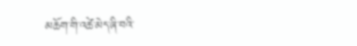མཆོག་གི་འཚེ་མེད་ཞི་བའི་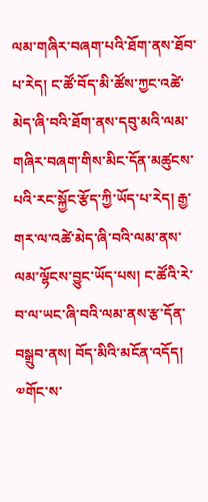ལམ་གཞིར་བཞག་པའི་ཐོག་ནས་ཐོབ་པ་རེད། ང་ཚོ་བོད་མི་ཚོས་ཀྱང་འཚེ་མེད་ཞི་བའི་ཐོག་ནས་དབུ་མའི་ལམ་གཞིར་བཞག་གིས་མིང་དོན་མཚུངས་པའི་རང་སྐྱོང་རྩོད་ཀྱི་ཡོད་པ་རེད། རྒྱ་གར་ལ་འཚེ་མེད་ཞི་བའི་ལམ་ནས་ལམ་ལྷོངས་བྱུང་ཡོད་པས། ང་ཚོའི་རེ་བ་ལ་ཡང་ཞི་བའི་ལམ་ནས་རྩ་དོན་བསྒྲུབ་ནས། བོད་མིའི་མངོན་འདོད། ༧གོང་ས་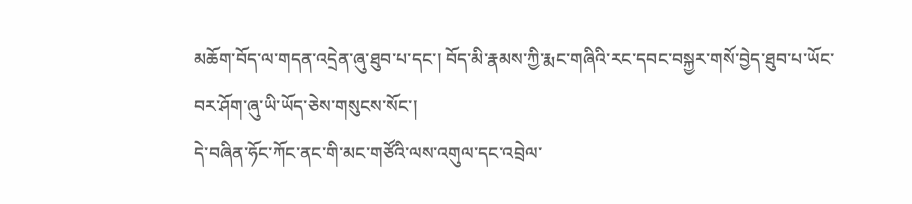མཆོག་བོད་ལ་གདན་འདྲེན་ཞུ་ཐུབ་པ་དང་། བོད་མི་རྣམས་ཀྱི་རྨང་གཞིའི་རང་དབང་བསྐྱར་གསོ་བྱེད་ཐུབ་པ་ཡོང་བར་ཤོག་ཞུ་ཡི་ཡོད་ཅེས་གསུངས་སོང་།
དེ་བཞིན་ཧོང་ཀོང་ནང་གི་མང་གཙོའི་ལས་འགུལ་དང་འབྲེལ་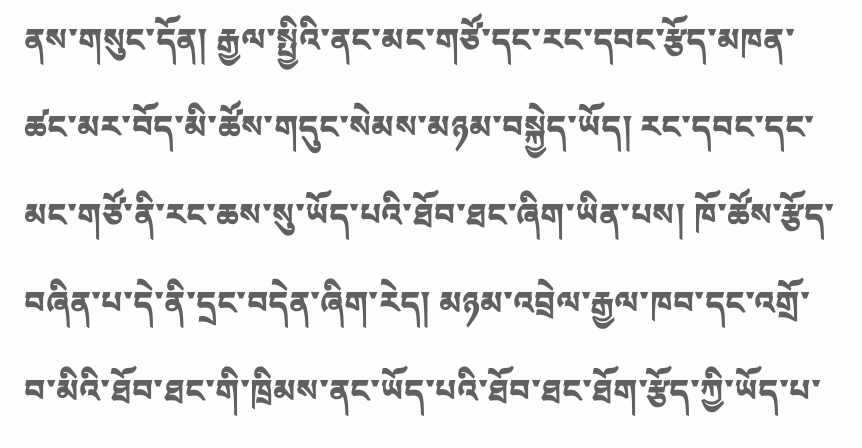ནས་གསུང་དོན། རྒྱལ་སྤྱིའི་ནང་མང་གཙོ་དང་རང་དབང་རྩོད་མཁན་ཚང་མར་བོད་མི་ཚོས་གདུང་སེམས་མཉམ་བསྐྱེད་ཡོད། རང་དབང་དང་མང་གཙོ་ནི་རང་ཆས་སུ་ཡོད་པའི་ཐོབ་ཐང་ཞིག་ཡིན་པས། ཁོ་ཚོས་རྩོད་བཞིན་པ་དེ་ནི་དྲང་བདེན་ཞིག་རེད། མཉམ་འབྲེལ་རྒྱལ་ཁབ་དང་འགྲོ་བ་མིའི་ཐོབ་ཐང་གི་ཁྲིམས་ནང་ཡོད་པའི་ཐོབ་ཐང་ཐོག་རྩོད་ཀྱི་ཡོད་པ་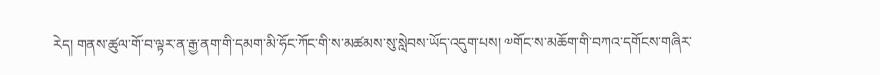རེད། གནས་ཚུལ་གོ་བ་ལྟར་ན་རྒྱ་ནག་གི་དམག་མི་ཧོང་ཀོང་གི་ས་མཚམས་སུ་སླེབས་ཡོད་འདུག་པས། ༧གོང་ས་མཆོག་གི་བཀའ་དགོངས་གཞིར་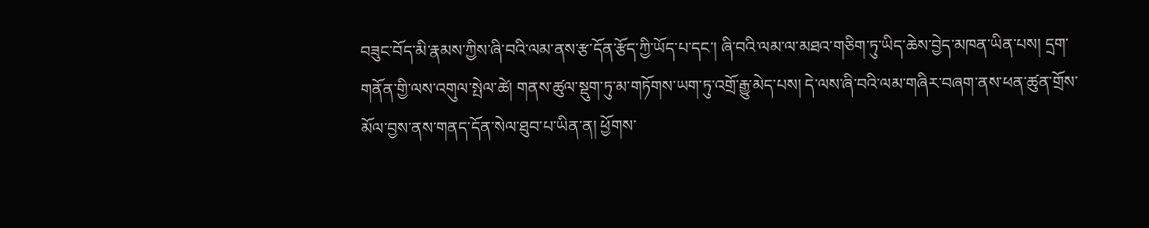བཟུང་བོད་མི་རྣམས་ཀྱིས་ཞི་བའི་ལམ་ནས་རྩ་དོན་རྩོད་ཀྱི་ཡོད་པ་དང་། ཞི་བའི་ལམ་ལ་མཐའ་གཅིག་ཏུ་ཡིད་ཆེས་བྱེད་མཁན་ཡིན་པས། དྲག་གནོན་གྱི་ལས་འགུལ་སྤེལ་ཚེ། གནས་ཚུལ་སྡུག་ཏུ་མ་གཏོགས་ཡག་ཏུ་འགྲོ་རྒྱུ་མེད་པས། དེ་ལས་ཞི་བའི་ལམ་གཞིར་བཞག་ནས་ཕན་ཚུན་གྲོས་མོལ་བྱས་ནས་གནད་དོན་སེལ་ཐུབ་པ་ཡིན་ན། ཕྱོགས་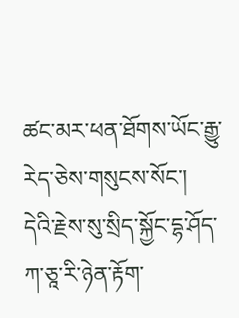ཚང་མར་ཕན་ཐོགས་ཡོང་རྒྱུ་རེད་ཅེས་གསུངས་སོང་།
དེའི་རྗེས་སུ་སྲིད་སྐྱོང་དྷ་ཤོད་ཀ་ཅཱ་རི་ཉེན་རྟོག་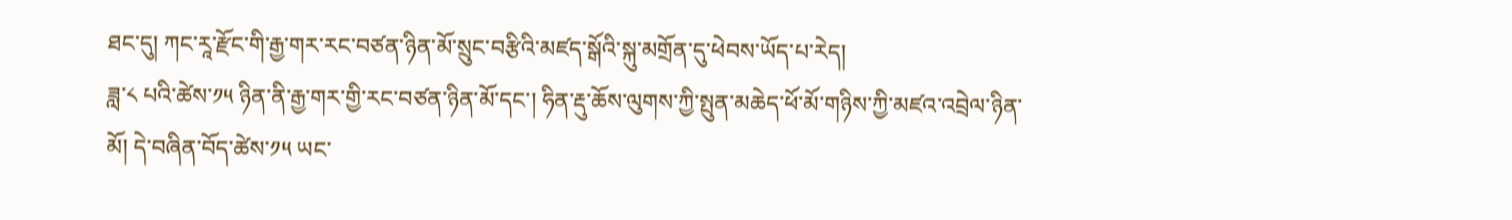ཐང་དུ། ཀང་རཱ་རྫོང་གི་རྒྱ་གར་རང་བཙན་ཉིན་མོ་སྲུང་བརྩིའི་མཛད་སྒོའི་སྐུ་མགྲོན་དུ་ཕེབས་ཡོད་པ་རེད།
ཟླ་༨ པའི་ཚེས་༡༥ ཉིན་ནི་རྒྱ་གར་གྱི་རང་བཙན་ཉིན་མོ་དང་། ཧིན་རྡུ་ཆོས་ལུགས་ཀྱི་སྤུན་མཆེད་ཕོ་མོ་གཉིས་ཀྱི་མཛའ་འབྲེལ་ཉིན་མོ། དེ་བཞིན་བོད་ཚེས་༡༥ ཡང་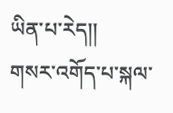ཡིན་པ་རེད།།
གསར་འགོད་པ་སྐལ་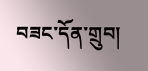བཟང་དོན་གྲུབ།